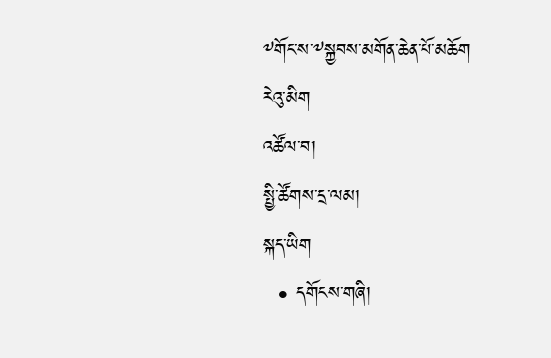༸གོང་ས་༸སྐྱབས་མགོན་ཆེན་པོ་མཆོག
རེའུ་མིག
འཚོལ་བ།
སྤྱི་ཚོགས་དྲ་ལམ།
སྐད་ཡིག
  • དགོངས་གཞི།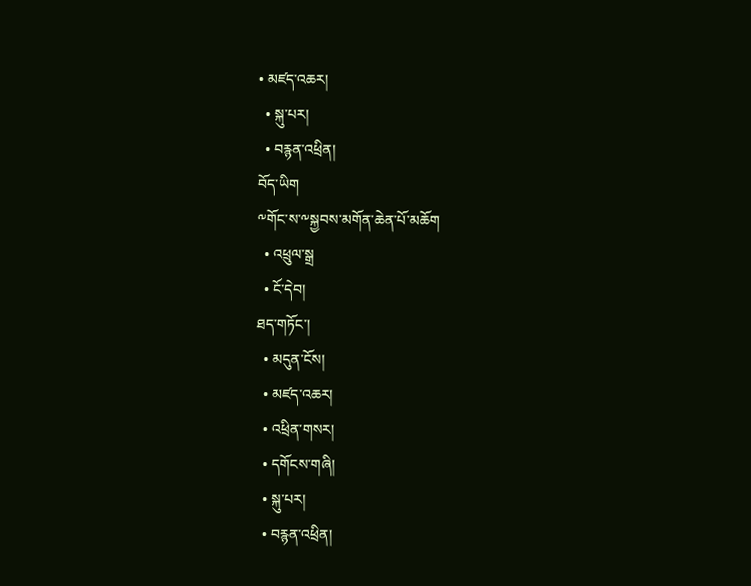• མཛད་འཆར།
  • སྐུ་པར།
  • བརྙན་འཕྲིན།
བོད་ཡིག
༸གོང་ས་༸སྐྱབས་མགོན་ཆེན་པོ་མཆོག
  • འཕྲུལ་སྒྲ
  • ངོ་དེབ།
ཐད་གཏོང་།
  • མདུན་ངོས།
  • མཛད་འཆར།
  • འཕྲིན་གསར།
  • དགོངས་གཞི།
  • སྐུ་པར།
  • བརྙན་འཕྲིན།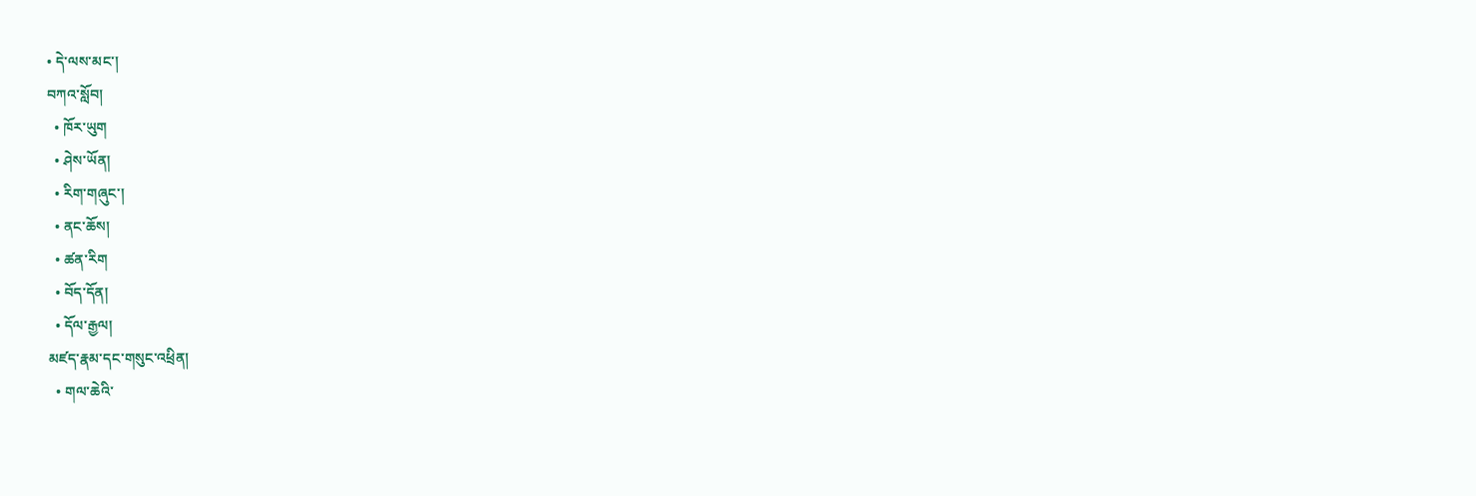• དེ་ལས་མང་།
བཀའ་སློབ།
  • ཁོར་ཡུག
  • ཤེས་ཡོན།
  • རིག་གཞུང་།
  • ནང་ཆོས།
  • ཚན་རིག
  • བོད་དོན།
  • དོལ་རྒྱལ།
མཛད་རྣམ་དང་གསུང་འཕྲིན།
  • གལ་ཆེའི་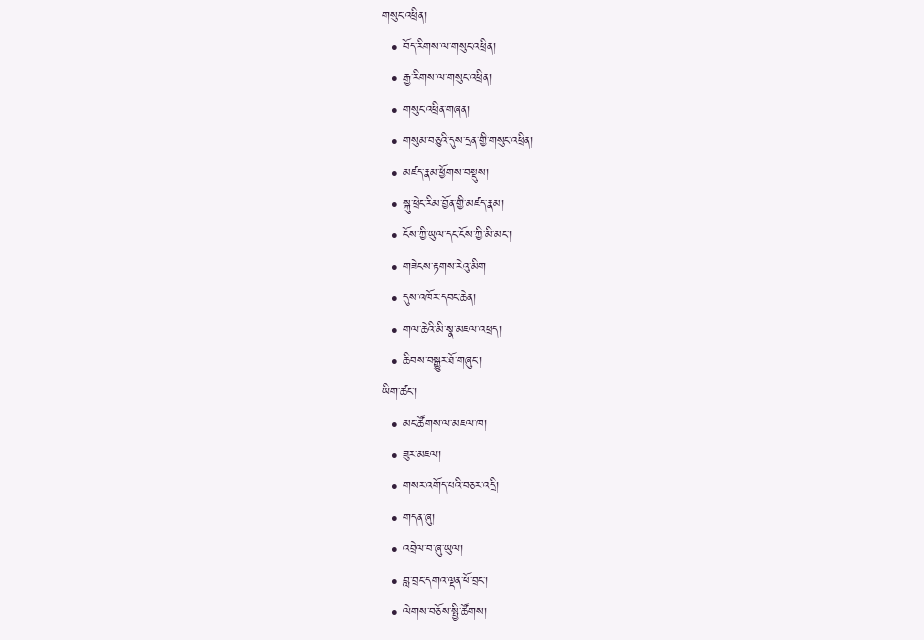གསུང་འཕྲིན།
  • བོད་རིགས་ལ་གསུང་འཕྲིན།
  • རྒྱ་རིགས་ལ་གསུང་འཕྲིན།
  • གསུང་འཕྲིན་གཞན།
  • གསུམ་བཅུའི་དུས་དྲན་གྱི་གསུང་འཕྲིན།
  • མཛད་རྣམ་ཕྱོགས་བསྡུས།
  • སྐུ་ཕྲེང་རིམ་བྱོན་གྱི་མཛད་རྣམ།
  • ངོས་ཀྱི་ཡུལ་དང་ངོས་ཀྱི་མི་མང་།
  • གཟེངས་རྟགས་རེའུ་མིག
  • དུས་འཁོར་དབང་ཆེན།
  • གལ་ཆེའི་མི་སྣ་མཇལ་འཕྲད།
  • ཆིབས་བསྒྱུར་ཐོ་གཞུང་།
ཡིག་ཚང་།
  • མང་ཚོགས་ལ་མཇལ་ཁ།
  • ཟུར་མཇལ།
  • གསར་འགོད་པའི་བཅར་འདྲི།
  • གདན་ཞུ།
  • འབྲེལ་བ་ཞུ་ཡུལ།
  • བླ་བྲང་དགའ་ལྡན་ཕོ་བྲང་།
  • ལེགས་བཅོས་སྤྱི་ཚོགས།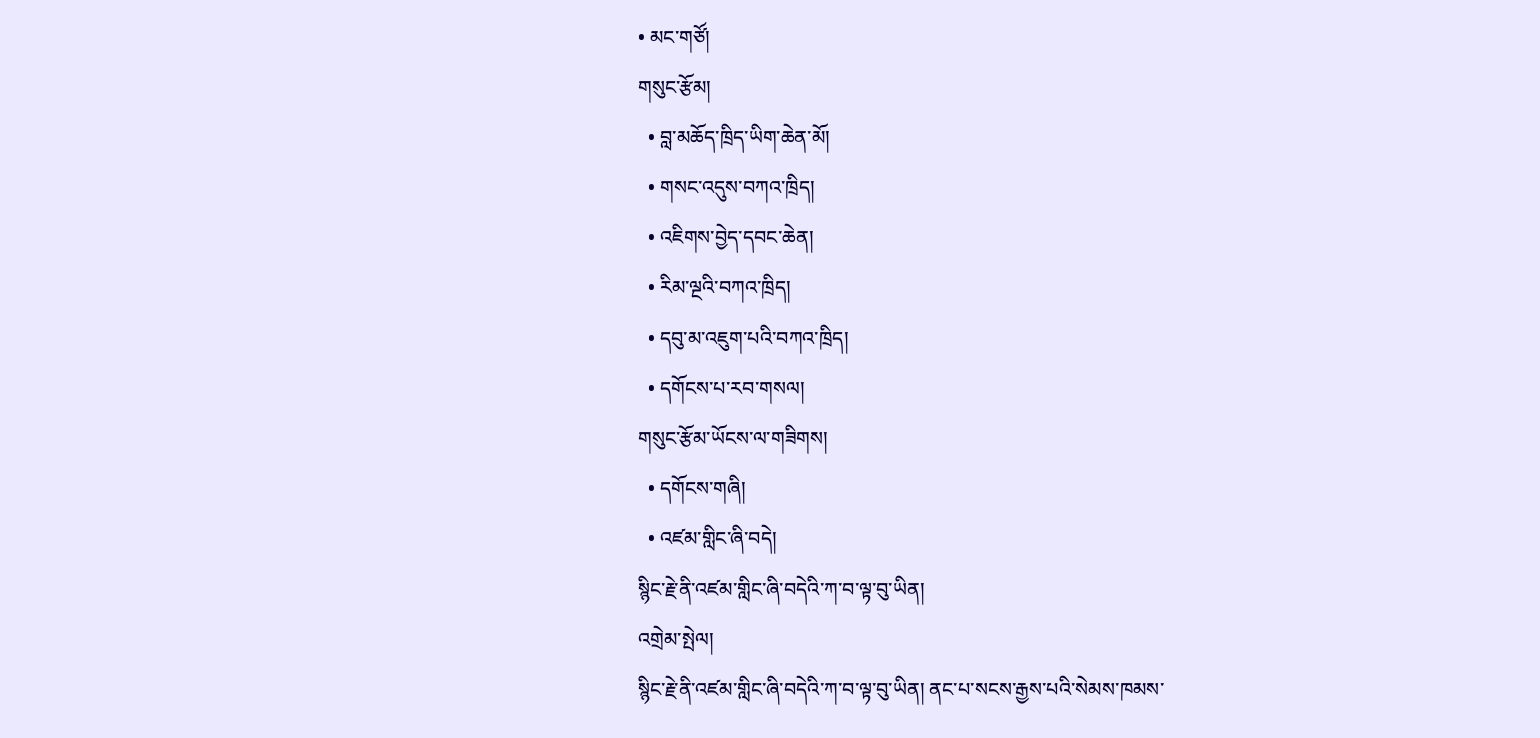• མང་གཙོ།
གསུང་རྩོམ།
  • བླ་མཆོད་ཁྲིད་ཡིག་ཆེན་མོ།
  • གསང་འདུས་བཀའ་ཁྲིད།
  • འཇིགས་བྱེད་དབང་ཆེན།
  • རིམ་ལྔའི་བཀའ་ཁྲིད།
  • དབུ་མ་འཇུག་པའི་བཀའ་ཁྲིད།
  • དགོངས་པ་རབ་གསལ།
གསུང་རྩོམ་ཡོངས་ལ་གཟིགས།
  • དགོངས་གཞི།
  • འཛམ་གླིང་ཞི་བདེ།
སྙིང་རྗེ་ནི་འཛམ་གླིང་ཞི་བདེའི་ཀ་བ་ལྟ་བུ་ཡིན།
འགྲེམ་སྤེལ།
སྙིང་རྗེ་ནི་འཛམ་གླིང་ཞི་བདེའི་ཀ་བ་ལྟ་བུ་ཡིན། ནང་པ་སངས་རྒྱས་པའི་སེམས་ཁམས་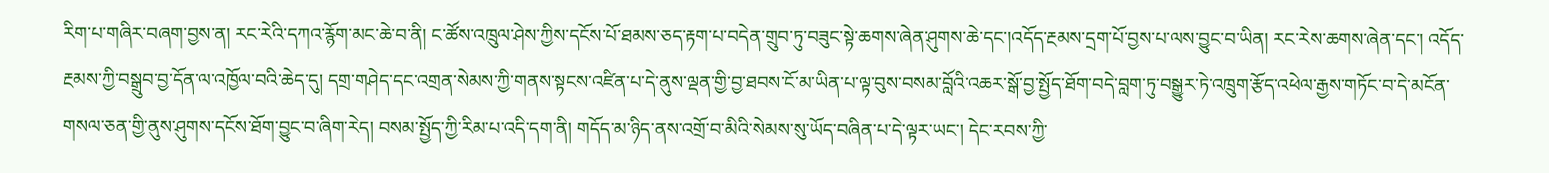རིག་པ་གཞིར་བཞག་བྱས་ན། རང་རེའི་དཀའ་རྙོག་མང་ཆེ་བ་ནི། ང་ཚོས་འཁྲུལ་ཤེས་ཀྱིས་དངོས་པོ་ཐམས་ཅད་རྟག་པ་བདེན་གྲུབ་ཏུ་བཟུང་སྟེ་ཆགས་ཞེན་ཤུགས་ཆེ་དང་།འདོད་རྔམས་དྲག་པོ་བྱས་པ་ལས་བྱུང་བ་ཡིན། རང་རེས་ཆགས་ཞེན་དང་། འདོད་རྔམས་ཀྱི་བསྒྲུབ་བྱ་དོན་ལ་འཁྱོལ་བའི་ཆེད་དུ། དགྲ་གཤེད་དང་འགྲན་སེམས་ཀྱི་གནས་སྟངས་འཛིན་པ་དེ་ནུས་ལྡན་གྱི་བྱ་ཐབས་ངོ་མ་ཡིན་པ་ལྟ་བུས་བསམ་བློའི་འཆར་སྒོ་བྱ་སྤྱོད་ཐོག་བདེ་བླག་ཏུ་བསྒྱུར་ཏེ་འཁྲུག་རྩོད་འཕེལ་རྒྱས་གཏོང་བ་དེ་མངོན་གསལ་ཅན་གྱི་ནུས་ཤུགས་དངོས་ཐོག་བྱུང་བ་ཞིག་རེད། བསམ་སྤྱོད་ཀྱི་རིམ་པ་འདི་དག་ནི། གདོད་མ་ཉིད་ནས་འགྲོ་བ་མིའི་སེམས་སུ་ཡོད་བཞིན་པ་དེ་ལྟར་ཡང་། དེང་རབས་ཀྱི་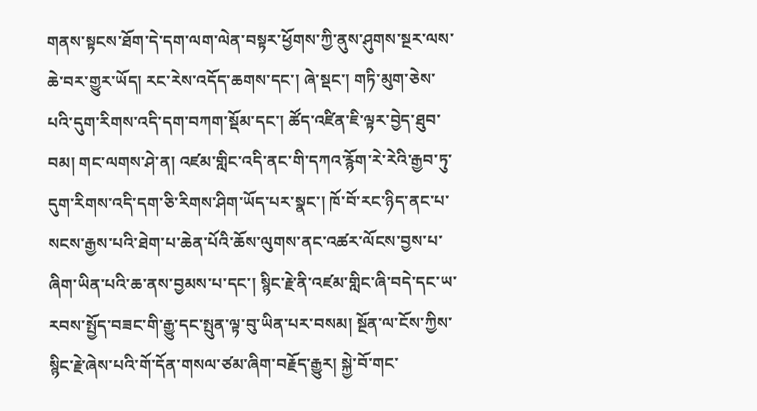གནས་སྟངས་ཐོག་དེ་དག་ལག་ལེན་བསྟར་ཕྱོགས་ཀྱི་ནུས་ཤུགས་སྔར་ལས་ཆེ་བར་གྱུར་ཡོད། རང་རེས་འདོད་ཆགས་དང་། ཞེ་སྡང་། གཏི་མུག་ཅེས་པའི་དུག་རིགས་འདི་དག་བཀག་སྡོམ་དང་། ཚོད་འཛིན་ཇི་ལྟར་བྱེད་ཐུབ་བམ། གང་ལགས་ཤེ་ན། འཛམ་གླིང་འདི་ནང་གི་དཀའ་རྙོག་རེ་རེའི་རྒྱབ་ཏུ་དུག་རིགས་འདི་དག་ཅི་རིགས་ཤིག་ཡོད་པར་སྣང་། ཁོ་བོ་རང་ཉིད་ནང་པ་སངས་རྒྱས་པའི་ཐེག་པ་ཆེན་པོའི་ཆོས་ལུགས་ནང་འཚར་ལོངས་བྱས་པ་ཞིག་ཡིན་པའི་ཆ་ནས་བྱམས་པ་དང་། སྙིང་རྗེ་ནི་འཛམ་གླིང་ཞི་བདེ་དང་ཡ་རབས་སྤྱོད་བཟང་གི་རྒྱུ་དང་སྤུན་ལྟ་བུ་ཡིན་པར་བསམ། སྔོན་ལ་ངོས་ཀྱིས་སྙིང་རྗེ་ཞེས་པའི་གོ་དོན་གསལ་ཙམ་ཞིག་བརྗོད་རྒྱུར། སྐྱེ་བོ་གང་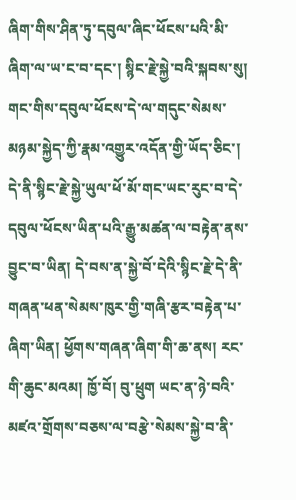ཞིག་གིས་ཤིན་ཏུ་དབུལ་ཞིང་ཕོངས་པའི་མི་ཞིག་ལ་ཡ་ང་བ་དང་། སྙིང་རྗེ་སྐྱེ་བའི་སྐབས་སུ། གང་གིས་དབུལ་ཕོངས་དེ་ལ་གདུང་སེམས་མཉམ་སྐྱེད་ཀྱི་རྣམ་འགྱུར་འདོན་གྱི་ཡོད་ཅིང་། དེ་ནི་སྙིང་རྗེ་སྐྱེ་ཡུལ་ཕོ་མོ་གང་ཡང་རུང་བ་དེ་དབུལ་ཕོངས་ཡིན་པའི་རྒྱུ་མཚན་ལ་བརྟེན་ནས་བྱུང་བ་ཡིན། དེ་བས་ན་སྐྱེ་བོ་དེའི་སྙིང་རྗེ་དེ་ནི་གཞན་ཕན་སེམས་ཁུར་གྱི་གཞི་རྩར་བརྟེན་པ་ཞིག་ཡིན། ཕྱོགས་གཞན་ཞིག་གི་ཆ་ནས། རང་གི་ཆུང་མའམ། ཁྱོ་བོ། བུ་ཕྲུག ཡང་ན་ཉེ་བའི་མཛའ་གྲོགས་བཅས་ལ་བརྩེ་སེམས་སྐྱེ་བ་ནི་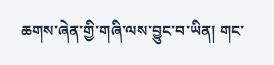ཆགས་ཞེན་གྱི་གཞི་ལས་བྱུང་བ་ཡིན། གང་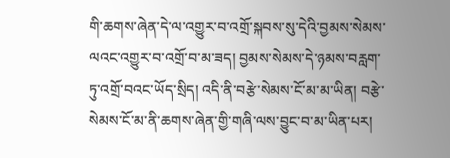གི་ཆགས་ཞེན་དེ་ལ་འགྱུར་བ་འགྲོ་སྐབས་སུ་དེའི་བྱམས་སེམས་ལའང་འགྱུར་བ་འགྲོ་བ་མ་ཟད། བྱམས་སེམས་དེ་ཉམས་བརླག་ཏུ་འགྲོ་བའང་ཡོད་སྲིད། འདི་ནི་བརྩེ་སེམས་ངོ་མ་མ་ཡིན། བརྩེ་སེམས་ངོ་མ་ནི་ཆགས་ཞེན་གྱི་གཞི་ལས་བྱུང་བ་མ་ཡིན་པར།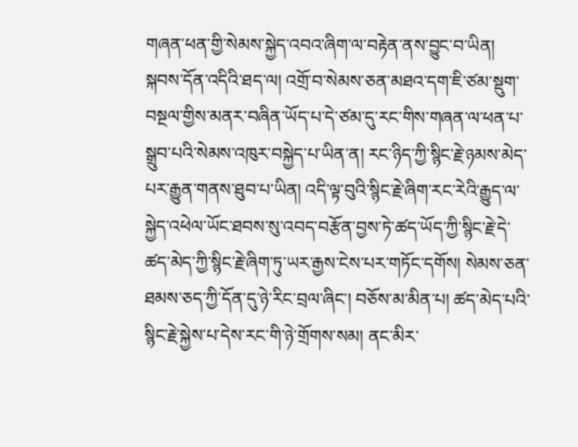གཞན་ཕན་གྱི་སེམས་སྐྱེད་འབའ་ཞིག་ལ་བརྟེན་ནས་བྱུང་བ་ཡིན། སྐབས་དོན་འདིའི་ཐད་ལ། འགྲོ་བ་སེམས་ཅན་མཐའ་དག་ཇི་ཙམ་སྡུག་བསྔལ་གྱིས་མནར་བཞིན་ཡོད་པ་དེ་ཙམ་དུ་རང་གིས་གཞན་ལ་ཕན་པ་སྒྲུབ་པའི་སེམས་འཁུར་བསྐྱེད་པ་ཡིན་ན། རང་ཉིད་ཀྱི་སྙིང་རྗེ་ཉམས་མེད་པར་རྒྱུན་གནས་ཐུབ་པ་ཡིན། འདི་ལྟ་བུའི་སྙིང་རྗེ་ཞིག་རང་རེའི་རྒྱུད་ལ་སྐྱེད་འཕེལ་ཡོང་ཐབས་སུ་འབད་བརྩོན་བྱས་ཏེ་ཚད་ཡོད་ཀྱི་སྙིང་རྗེ་དེ་ཚད་མེད་ཀྱི་སྙིང་རྗེ་ཞིག་ཏུ་ཡར་རྒྱས་ངེས་པར་གཏོང་དགོས། སེམས་ཅན་ཐམས་ཅད་ཀྱི་དོན་དུ་ཉེ་རིང་བྲལ་ཞིང་། བཅོས་མ་མིན་པ། ཚད་མེད་པའི་སྙིང་རྗེ་སྐྱེས་པ་དེས་རང་གི་ཉེ་གྲོགས་སམ། ནང་མིར་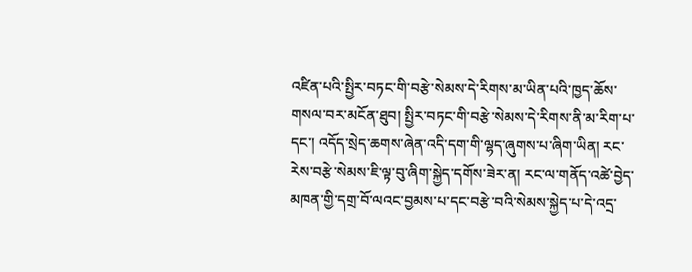འཛིན་པའི་སྤྱིར་བཏང་གི་བརྩེ་སེམས་དེ་རིགས་མ་ཡིན་པའི་ཁྱད་ཆོས་གསལ་བར་མངོན་ཐུབ། སྤྱིར་བཏང་གི་བརྩེ་སེམས་དེ་རིགས་ནི་མ་རིག་པ་དང་། འདོད་སྲེད་ཆགས་ཞེན་འདི་དག་གི་ལྷད་ཞུགས་པ་ཞིག་ཡིན། རང་རེས་བརྩེ་སེམས་ཇི་ལྟ་བུ་ཞིག་སྐྱེད་དགོས་ཟེར་ན། རང་ལ་གནོད་འཚེ་བྱེད་མཁན་གྱི་དགྲ་བོ་ལའང་བྱམས་པ་དང་བརྩེ་བའི་སེམས་སྐྱེད་པ་དེ་འདྲ་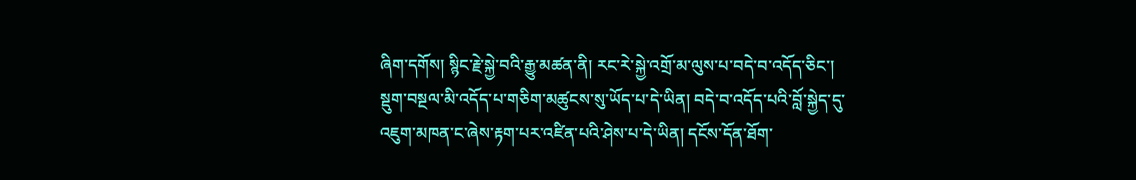ཞིག་དགོས། སྙིང་རྗེ་སྐྱེ་བའི་རྒྱུ་མཚན་ནི། རང་རེ་སྐྱེ་འགྲོ་མ་ལུས་པ་བདེ་བ་འདོད་ཅིང་། སྡུག་བསྔལ་མི་འདོད་པ་གཅིག་མཚུངས་སུ་ཡོད་པ་དེ་ཡིན། བདེ་བ་འདོད་པའི་བློ་སྐྱེད་དུ་འཇུག་མཁན་ང་ཞེས་རྟག་པར་འཛིན་པའི་ཤེས་པ་དེ་ཡིན། དངོས་དོན་ཐོག་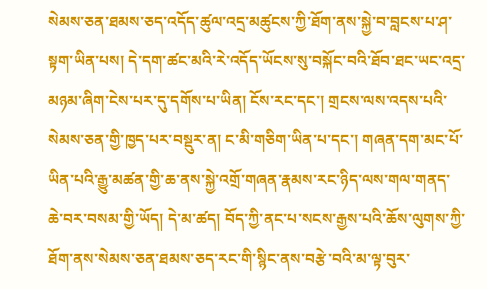སེམས་ཅན་ཐམས་ཅད་འདོད་ཚུལ་འདྲ་མཚུངས་ཀྱི་ཐོག་ནས་སྐྱེ་བ་བླངས་པ་ཤ་སྟག་ཡིན་པས། དེ་དག་ཚང་མའི་རེ་འདོད་ཡོངས་སུ་བསྐོང་བའི་ཐོབ་ཐང་ཡང་འདྲ་མཉམ་ཞིག་ངེས་པར་དུ་དགོས་པ་ཡིན། ངོས་རང་དང་། གྲངས་ལས་འདས་པའི་སེམས་ཅན་གྱི་ཁྱད་པར་བསྡུར་ན། ང་མི་གཅིག་ཡིན་པ་དང་། གཞན་དག་མང་པོ་ཡིན་པའི་རྒྱུ་མཚན་གྱི་ཆ་ནས་སྐྱེ་འགྲོ་གཞན་རྣམས་རང་ཉིད་ལས་གལ་གནད་ཆེ་བར་བསམ་གྱི་ཡོད། དེ་མ་ཚད། བོད་ཀྱི་ནང་པ་སངས་རྒྱས་པའི་ཆོས་ལུགས་ཀྱི་ཐོག་ནས་སེམས་ཅན་ཐམས་ཅད་རང་གི་སྙིང་ནས་བརྩེ་བའི་མ་ལྟ་བུར་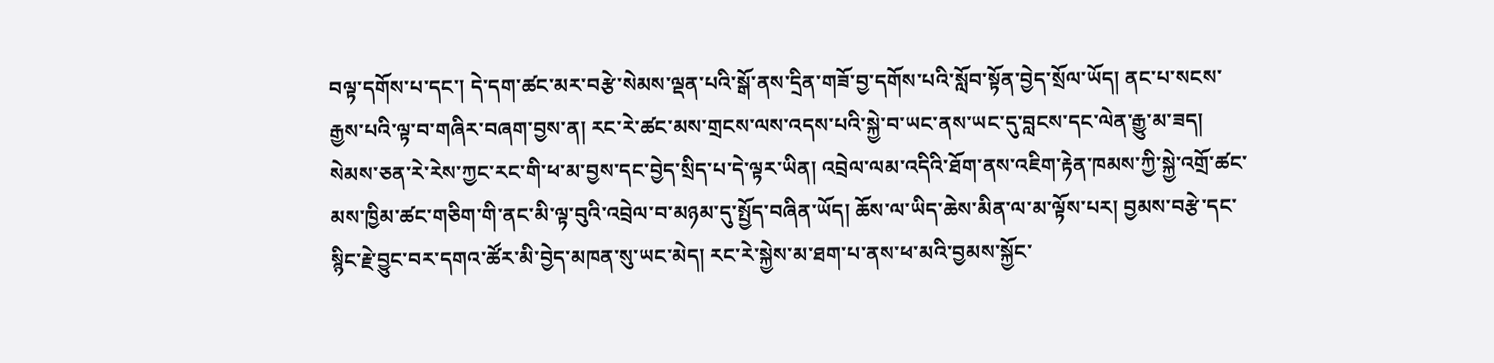བལྟ་དགོས་པ་དང་། དེ་དག་ཚང་མར་བརྩེ་སེམས་ལྡན་པའི་སྒོ་ནས་དྲིན་གཟོ་བྱ་དགོས་པའི་སློབ་སྟོན་བྱེད་སྲོལ་ཡོད། ནང་པ་སངས་རྒྱས་པའི་ལྟ་བ་གཞིར་བཞག་བྱས་ན། རང་རེ་ཚང་མས་གྲངས་ལས་འདས་པའི་སྐྱེ་བ་ཡང་ནས་ཡང་དུ་བླངས་དང་ལེན་རྒྱུ་མ་ཟད། སེམས་ཅན་རེ་རེས་ཀྱང་རང་གི་ཕ་མ་བྱས་དང་བྱེད་སྲིད་པ་དེ་ལྟར་ཡིན། འབྲེལ་ལམ་འདིའི་ཐོག་ནས་འཇིག་རྟེན་ཁམས་ཀྱི་སྐྱེ་འགྲོ་ཚང་མས་ཁྱིམ་ཚང་གཅིག་གི་ནང་མི་ལྟ་བུའི་འབྲེལ་བ་མཉམ་དུ་སྤྱོད་བཞིན་ཡོད། ཆོས་ལ་ཡིད་ཆེས་མིན་ལ་མ་ལྟོས་པར། བྱམས་བརྩེ་དང་སྙིང་རྗེ་བྱུང་བར་དགའ་ཚོར་མི་བྱེད་མཁན་སུ་ཡང་མེད། རང་རེ་སྐྱེས་མ་ཐག་པ་ནས་ཕ་མའི་བྱམས་སྐྱོང་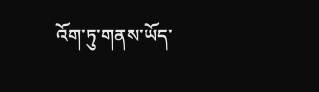འོག་ཏུ་གནས་ཡོད་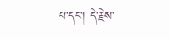པ་དང་། དེ་རྗེས་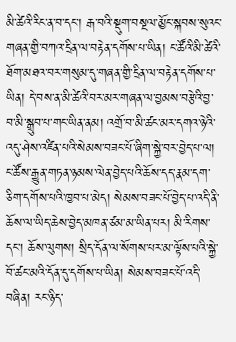མི་ཚེའི་རིང་ན་བ་དང་། རྒ་བའི་སྡུག་བསྔལ་མྱོང་སྐབས་སུའང་གཞན་གྱི་བཀའ་དྲིན་ལ་བརྟེན་དགོས་པ་ཡིན། ང་ཚོའི་མི་ཚེའི་ཐོག་མཐའ་བར་གསུམ་དུ་གཞན་གྱི་དྲིན་ལ་བརྟེན་དགོས་པ་ཡིན། དེ་བས་ན་མི་ཚེའི་བར་མར་གཞན་ལ་བྱམས་བརྩེའི་བྱ་བ་མི་སྒྲུབ་པ་གང་ཡིན་ནམ། འགྲོ་བ་མི་ཚང་མར་དགའ་ཉེའི་འདུ་ཤེས་འཛིན་པའི་སེམས་བཟང་པོ་ཞིག་སྐྱེ་བར་བྱེད་པ་ལ། ང་ཚོས་རྒྱུན་གཏན་ཉམས་ལེན་བྱེད་པའི་ཆོས་དད་རྣམ་དག་ཅིག་དགོས་པའི་ཁྱབ་པ་མེད། སེམས་བཟང་པོ་བྱེད་པ་འདི་ནི་ཆོས་ལ་ཡིད་ཆེས་བྱེད་མཁན་ཙམ་མ་ཡིན་པར། མི་རིགས་དང་། ཆོས་ལུགས། སྲིད་དོན་ལ་སོགས་པར་མ་ལྟོས་པའི་སྐྱེ་བོ་ཚང་མའི་དོན་དུ་དགོས་པ་ཡིན། སེམས་བཟང་པོ་འདི་བཞིན། རང་ཉིད་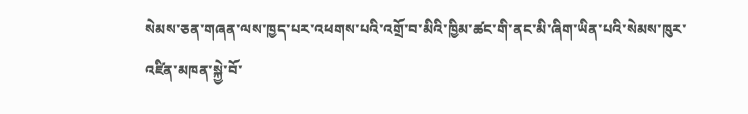སེམས་ཅན་གཞན་ལས་ཁྱད་པར་འཕགས་པའི་འགྲོ་བ་མིའི་ཁྱིམ་ཚང་གི་ནང་མི་ཞིག་ཡིན་པའི་སེམས་ཁུར་འཛིན་མཁན་སྐྱེ་བོ་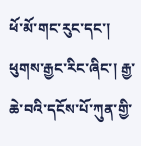ཕོ་མོ་གང་རུང་དང་། ཕུགས་རྒྱང་རིང་ཞིང་། རྒྱ་ཆེ་བའི་དངོས་པོ་ཀུན་གྱི་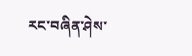རང་བཞིན་ཤེས་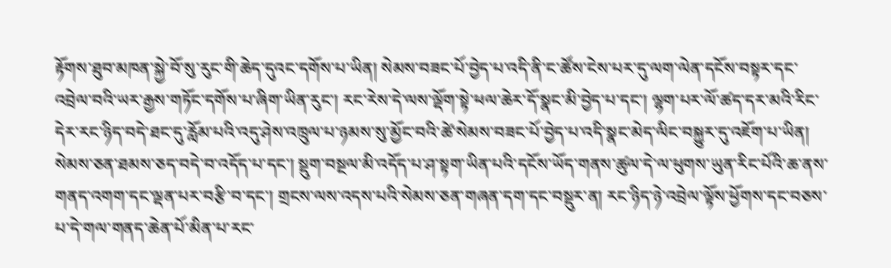རྟོགས་ཐུབ་མཁན་སྐྱེ་བོ་སུ་རུང་གི་ཆེད་དུའང་དགོས་པ་ཡིན། སེམས་བཟང་པོ་བྱེད་པ་འདི་ནི་ང་ཚོས་ངེས་པར་དུ་ལག་ལེན་དངོས་བསྟར་དང་འབྲེལ་བའི་ཡར་རྒྱས་གཏོང་དགོས་པ་ཞིག་ཡིན་རུང་། རང་རེས་དེ་ལས་ལྡོག་སྟེ་ཕལ་ཆེར་དོ་སྣང་མི་བྱེད་པ་དང་། ལྷག་པར་ལོ་ཚད་དར་མའི་རིང་དེར་རང་ཉིད་བདེ་ཐང་དུ་རློམ་པའི་འདུ་ཤེས་འཁྲུལ་པ་ཉམས་སུ་མྱོང་བའི་ཚེ་སེམས་བཟང་པོ་བྱེད་པ་འདི་སྣང་མེད་ལིང་བསྐྱུར་དུ་འཇོག་པ་ཡིན། སེམས་ཅན་ཐམས་ཅད་བདེ་བ་འདོད་པ་དང་། སྡུག་བསྔལ་མི་འདོད་པ་ཤ་སྟག་ཡིན་པའི་དངོས་ཡོད་གནས་ཚུལ་དེ་ལ་ཕུགས་ཡུན་རིང་པོའི་ཆ་ནས་གནད་འགག་དང་ལྡན་པར་བརྩི་བ་དང་། གྲངས་ལས་འདས་པའི་སེམས་ཅན་གཞན་དག་དང་བསྡུར་ན། རང་ཉིད་ཉེ་འབྲེལ་ལྟོས་ཕྱོགས་དང་བཅས་པ་དེ་གལ་གནད་ཆེན་པོ་མིན་པ་རང་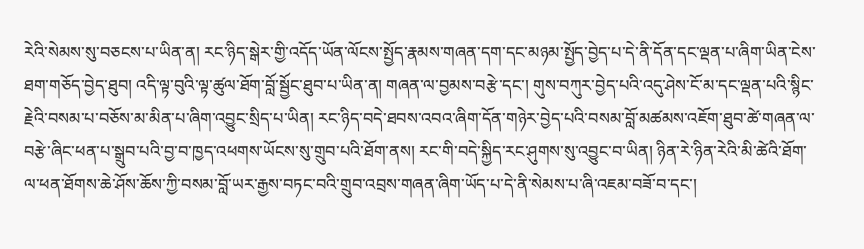རེའི་སེམས་སུ་བཅངས་པ་ཡིན་ན། རང་ཉིད་སྒེར་གྱི་འདོད་ཡོན་ལོངས་སྤྱོད་རྣམས་གཞན་དག་དང་མཉམ་སྤྱོད་བྱེད་པ་དེ་ནི་དོན་དང་ལྡན་པ་ཞིག་ཡིན་ངེས་ཐག་གཅོད་བྱེད་ཐུབ། འདི་ལྟ་བུའི་ལྟ་ཚུལ་ཐོག་བློ་སྦྱོང་ཐུབ་པ་ཡིན་ན། གཞན་ལ་བྱམས་བརྩེ་དང་། གུས་བཀུར་བྱེད་པའི་འདུ་ཤེས་ངོ་མ་དང་ལྡན་པའི་སྙིང་རྗེའི་བསམ་པ་བཅོས་མ་མིན་པ་ཞིག་འབྱུང་སྲིད་པ་ཡིན། རང་ཉིད་བདེ་ཐབས་འབའ་ཞིག་དོན་གཉེར་བྱེད་པའི་བསམ་བློ་མཚམས་འཇོག་ཐུབ་ཚེ་གཞན་ལ་བརྩེ་ཞིང་ཕན་པ་སྒྲུབ་པའི་བྱ་བ་ཁྱད་འཕགས་ཡོངས་སུ་གྲུབ་པའི་ཐོག་ནས། རང་གི་བདེ་སྐྱིད་རང་ཤུགས་སུ་འབྱུང་བ་ཡིན། ཉིན་རེ་ཉིན་རེའི་མི་ཚེའི་ཐོག་ལ་ཕན་ཐོགས་ཆེ་ཤོས་ཆོས་ཀྱི་བསམ་བློ་ཡར་རྒྱས་བཏང་བའི་གྲུབ་འབྲས་གཞན་ཞིག་ཡོད་པ་དེ་ནི་སེམས་པ་ཞི་འཇམ་བཟོ་བ་དང་།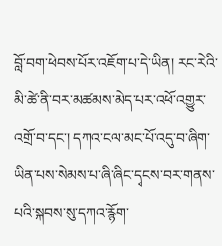བློ་བག་ཕེབས་པོར་འཇོག་པ་དེ་ཡིན། རང་རེའི་མི་ཚེ་ནི་བར་མཚམས་མེད་པར་འཕོ་འགྱུར་འགྲོ་བ་དང་། དཀའ་ངལ་མང་པོ་འདུ་བ་ཞིག་ཡིན་པས་སེམས་པ་ཞི་ཞིང་དྭངས་བར་གནས་པའི་སྐབས་སུ་དཀའ་རྙོག་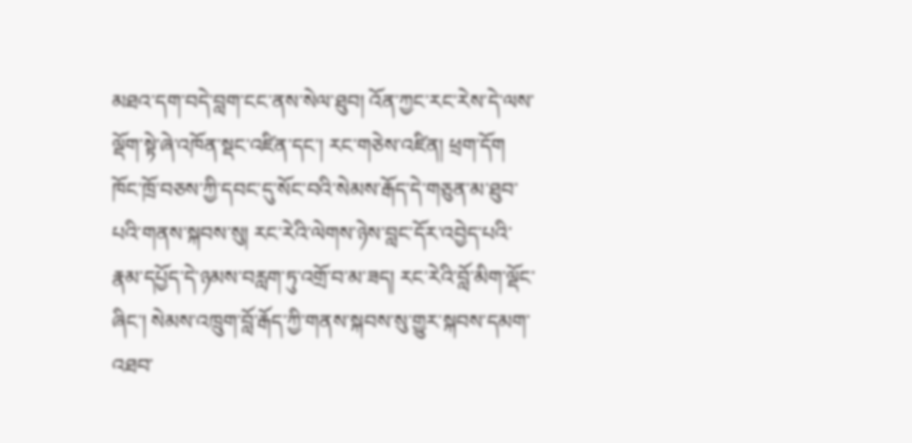མཐའ་དག་བདེ་བླག་ངང་ནས་སེལ་ཐུབ། འོན་ཀྱང་རང་རེས་དེ་ལས་ལྡོག་སྟེ་ཞེ་འཁོན་སྡང་འཛིན་དང་། རང་གཅེས་འཛིན། ཕྲག་དོག ཁོང་ཁྲོ་བཅས་ཀྱི་དབང་དུ་སོང་བའི་སེམས་རྒོད་དེ་གཅུན་མ་ཐུབ་པའི་གནས་སྐབས་སུ། རང་རེའི་ལེགས་ཉེས་བླང་དོར་འབྱེད་པའི་རྣམ་དཔྱོད་དེ་ཉམས་བརླག་ཏུ་འགྲོ་བ་མ་ཟད། རང་རེའི་བློ་མིག་ལྡོང་ཞིང་། སེམས་འཁྲུག་བློ་རྒོད་ཀྱི་གནས་སྐབས་སུ་གྱུར་སྐབས་དམག་འཐབ་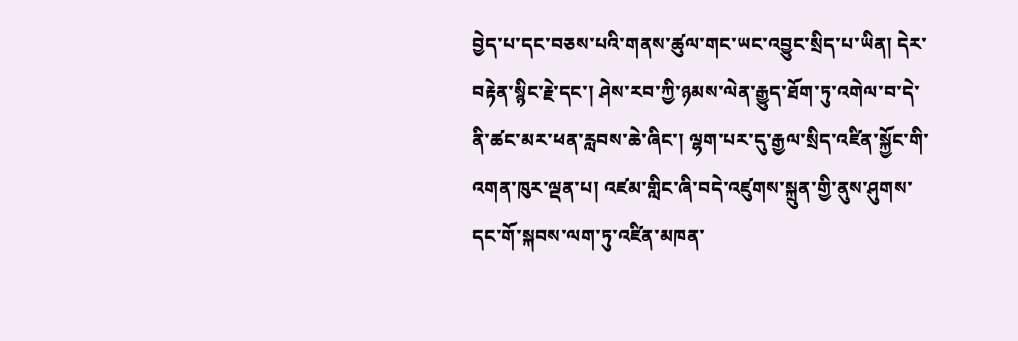བྱེད་པ་དང་བཅས་པའི་གནས་ཚུལ་གང་ཡང་འབྱུང་སྲིད་པ་ཡིན། དེར་བརྟེན་སྙིང་རྗེ་དང་། ཤེས་རབ་ཀྱི་ཉམས་ལེན་རྒྱུད་ཐོག་ཏུ་འགེལ་བ་དེ་ནི་ཚང་མར་ཕན་རླབས་ཆེ་ཞིང་། ལྷག་པར་དུ་རྒྱལ་སྲིད་འཛིན་སྐྱོང་གི་འགན་ཁུར་ལྡན་པ། འཛམ་གླིང་ཞི་བདེ་འཛུགས་སྐྲུན་གྱི་ནུས་ཤུགས་དང་གོ་སྐབས་ལག་ཏུ་འཛིན་མཁན་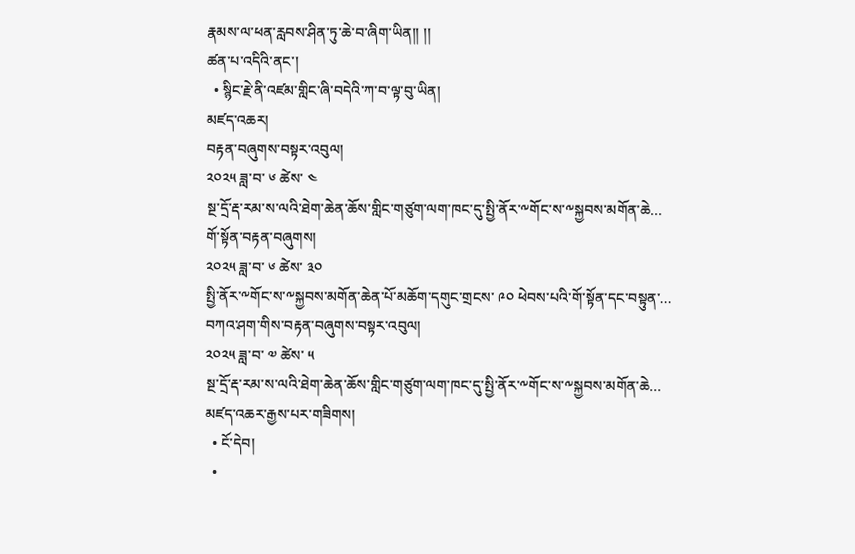རྣམས་ལ་ཕན་རླབས་ཤིན་ཏུ་ཆེ་བ་ཞིག་ཡིན།། །།
ཚན་པ་འདིའི་ནང་།
  • སྙིང་རྗེ་ནི་འཛམ་གླིང་ཞི་བདེའི་ཀ་བ་ལྟ་བུ་ཡིན།
མཛད་འཆར།
བརྟན་བཞུགས་བསྟར་འབུལ།
༢༠༢༥ ཟླ་བ་ ༦ ཚེས་ ༤
སྔ་དྲོ་རྡ་རམ་ས་ལའི་ཐེག་ཆེན་ཆོས་གླིང་གཙུག་ལག་ཁང་དུ་སྤྱི་ནོར་༸གོང་ས་༸སྐྱབས་མགོན་ཆེ...
གོ་སྟོན་བརྟན་བཞུགས།
༢༠༢༥ ཟླ་བ་ ༦ ཚེས་ ༣༠
སྤྱི་ནོར་༸གོང་ས་༸སྐྱབས་མགོན་ཆེན་པོ་མཆོག་དགུང་གྲངས་ ༩༠ ཕེབས་པའི་གོ་སྟོན་དང་བསྟུན་...
བཀའ་ཤག་གིས་བརྟན་བཞུགས་བསྟར་འབུལ།
༢༠༢༥ ཟླ་བ་ ༧ ཚེས་ ༥
སྔ་དྲོ་རྡ་རམ་ས་ལའི་ཐེག་ཆེན་ཆོས་གླིང་གཙུག་ལག་ཁང་དུ་སྤྱི་ནོར་༸གོང་ས་༸སྐྱབས་མགོན་ཆེ...
མཛད་འཆར་རྒྱས་པར་གཟིགས།
  • ངོ་དེབ།
  •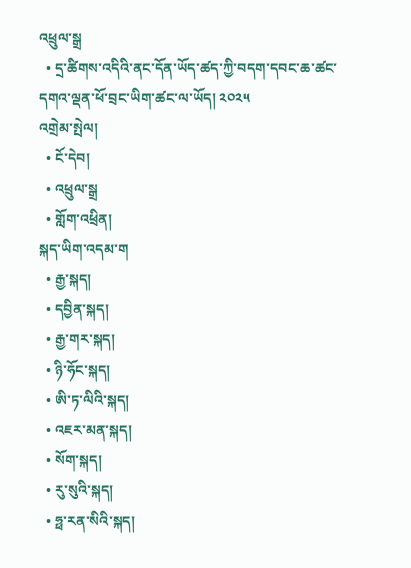འཕྲུལ་སྒྲ
  • དྲ་ཚིགས་འདིའི་ནང་དོན་ཡོད་ཚད་ཀྱི་བདག་དབང་ཆ་ཚང་དགའ་ལྡན་ཕོ་བྲང་ཡིག་ཚང་ལ་ཡོད། ༢༠༢༥
འགྲེམ་སྤེལ།
  • ངོ་དེབ།
  • འཕྲུལ་སྒྲ
  • གློག་འཕྲིན།
སྐད་ཡིག་འདམ་ག
  • རྒྱ་སྐད།
  • དབྱིན་སྐད།
  • རྒྱ་གར་སྐད།
  • ཉི་ཧོང་སྐད།
  • ཨི་ཏ་ལིའི་སྐད།
  • འཇར་མན་སྐད།
  • སོག་སྐད།
  • རུ་སུའི་སྐད།
  • ཧྥ་རན་སིའི་སྐད།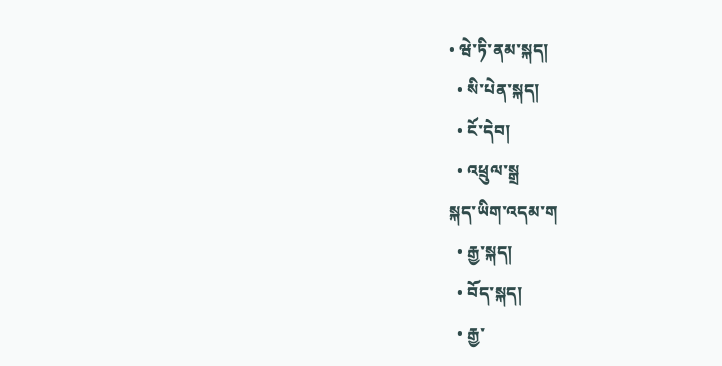• ཝེ་ཏི་ནམ་སྐད།
  • སི་པེན་སྐད།
  • ངོ་དེབ།
  • འཕྲུལ་སྒྲ
སྐད་ཡིག་འདམ་ག
  • རྒྱ་སྐད།
  • བོད་སྐད།
  • རྒྱ་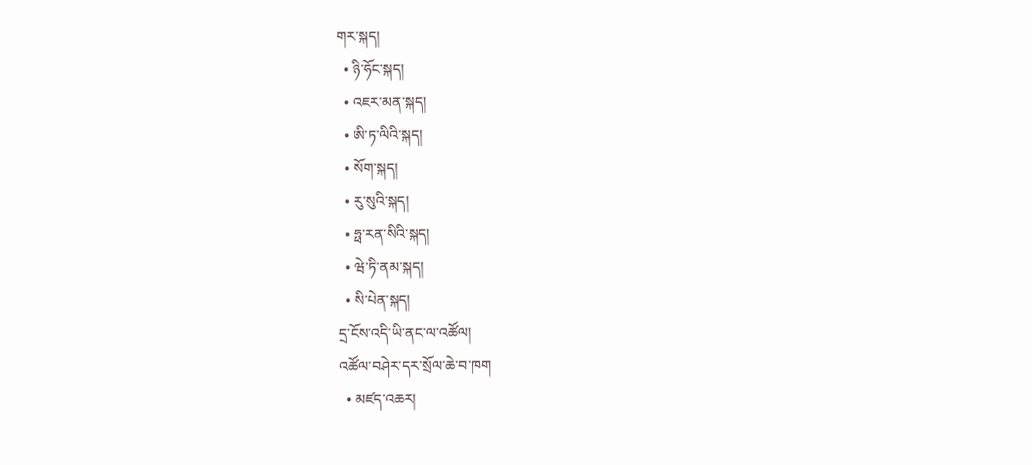གར་སྐད།
  • ཉི་ཧོང་སྐད།
  • འཇར་མན་སྐད།
  • ཨི་ཏ་ལིའི་སྐད།
  • སོག་སྐད།
  • རུ་སུའི་སྐད།
  • ཧྥ་རན་སིའི་སྐད།
  • ཝེ་ཏི་ནམ་སྐད།
  • སི་པེན་སྐད།
དྲ་ངོས་འདི་ཡི་ནང་ལ་འཚོལ།
འཚོལ་བཤེར་དར་སྲོལ་ཆེ་བ་ཁག
  • མཛད་འཆར།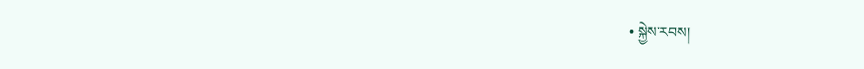• སྐྱེས་རབས།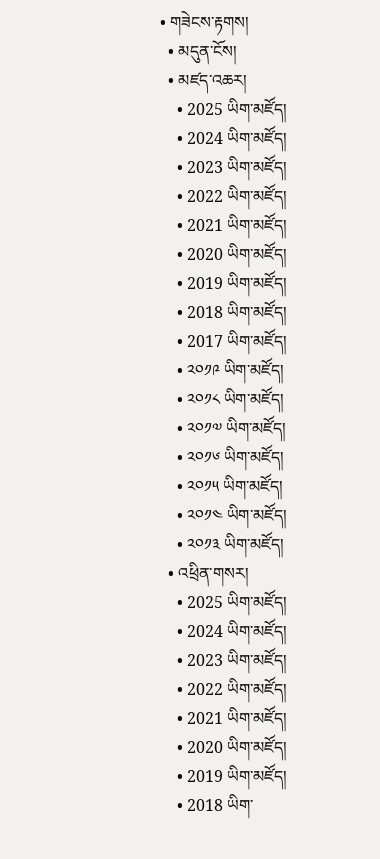• གཟེངས་རྟགས།
  • མདུན་ངོས།
  • མཛད་འཆར།
    • 2025 ཡིག་མཛོད།
    • 2024 ཡིག་མཛོད།
    • 2023 ཡིག་མཛོད།
    • 2022 ཡིག་མཛོད།
    • 2021 ཡིག་མཛོད།
    • 2020 ཡིག་མཛོད།
    • 2019 ཡིག་མཛོད།
    • 2018 ཡིག་མཛོད།
    • 2017 ཡིག་མཛོད།
    • ༢༠༡༩ ཡིག་མཛོད།
    • ༢༠༡༨ ཡིག་མཛོད།
    • ༢༠༡༧ ཡིག་མཛོད།
    • ༢༠༡༦ ཡིག་མཛོད།
    • ༢༠༡༥ ཡིག་མཛོད།
    • ༢༠༡༤ ཡིག་མཛོད།
    • ༢༠༡༣ ཡིག་མཛོད།
  • འཕྲིན་གསར།
    • 2025 ཡིག་མཛོད།
    • 2024 ཡིག་མཛོད།
    • 2023 ཡིག་མཛོད།
    • 2022 ཡིག་མཛོད།
    • 2021 ཡིག་མཛོད།
    • 2020 ཡིག་མཛོད།
    • 2019 ཡིག་མཛོད།
    • 2018 ཡིག་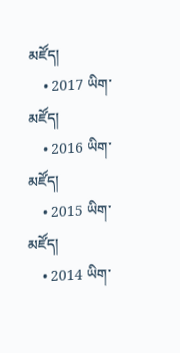མཛོད།
    • 2017 ཡིག་མཛོད།
    • 2016 ཡིག་མཛོད།
    • 2015 ཡིག་མཛོད།
    • 2014 ཡིག་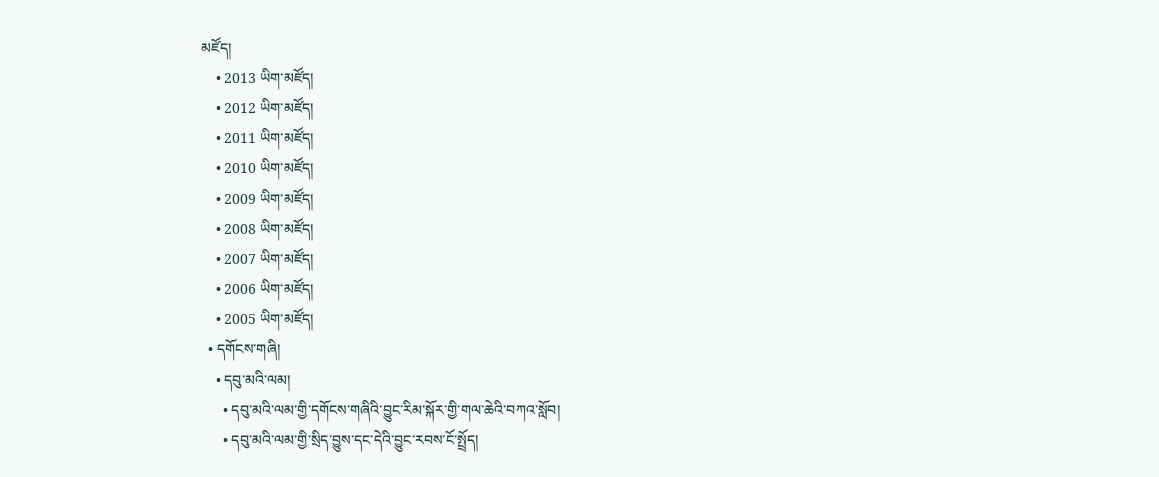མཛོད།
    • 2013 ཡིག་མཛོད།
    • 2012 ཡིག་མཛོད།
    • 2011 ཡིག་མཛོད།
    • 2010 ཡིག་མཛོད།
    • 2009 ཡིག་མཛོད།
    • 2008 ཡིག་མཛོད།
    • 2007 ཡིག་མཛོད།
    • 2006 ཡིག་མཛོད།
    • 2005 ཡིག་མཛོད།
  • དགོངས་གཞི།
    • དབུ་མའི་ལམ།
      • དབུ་མའི་ལམ་གྱི་དགོངས་གཞིའི་བྱུང་རིམ་སྐོར་གྱི་གལ་ཆེའི་བཀའ་སློབ།
      • དབུ་མའི་ལམ་གྱི་སྲིད་བྱུས་དང་དེའི་བྱུང་རབས་ངོ་སྤྲོད།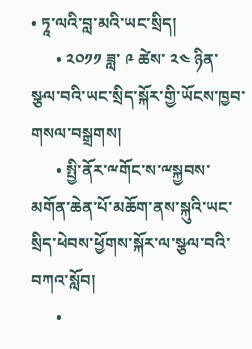• ཏཱ་ལའི་བླ་མའི་ཡང་སྲིད།
      • ༢༠༡༡ ཟླ་ ༩ ཚེས་ ༢༤ ཉིན་སྩལ་བའི་ཡང་སྲིད་སྐོར་གྱི་ཡོངས་ཁྱབ་གསལ་བསྒྲགས།
      • སྤྱི་ནོར་ྋགོང་ས་ྋསྐྱབས་མགོན་ཆེན་པོ་མཆོག་ནས་སྐུའི་ཡང་སྲིད་ཕེབས་ཕྱོགས་སྐོར་ལ་སྩལ་བའི་བཀའ་སློབ།
      •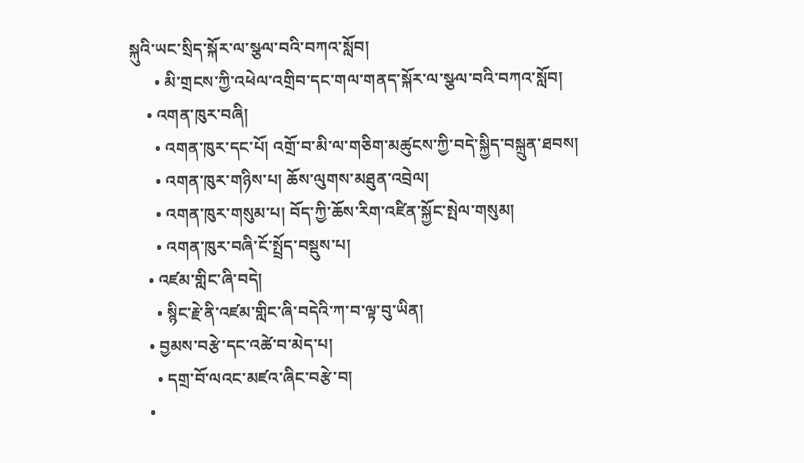སྐུའི་ཡང་སྲིད་སྐོར་ལ་སྩལ་བའི་བཀའ་སློབ།
      • མི་གྲངས་ཀྱི་འཕེལ་འགྲིབ་དང་གལ་གནད་སྐོར་ལ་སྩལ་བའི་བཀའ་སློབ།
    • འགན་ཁུར་བཞི།
      • འགན་ཁུར་དང་པོ། འགྲོ་བ་མི་ལ་གཅིག་མཚུངས་ཀྱི་བདེ་སྐྱིད་བསྐྲུན་ཐབས།
      • འགན་ཁུར་གཉིས་པ། ཆོས་ལུགས་མཐུན་འབྲེལ།
      • འགན་ཁུར་གསུམ་པ། བོད་ཀྱི་ཆོས་རིག་འཛིན་སྐྱོང་སྤེལ་གསུམ།
      • འགན་ཁུར་བཞི་ངོ་སྤྲོད་བསྡུས་པ།
    • འཛམ་གླིང་ཞི་བདེ།
      • སྙིང་རྗེ་ནི་འཛམ་གླིང་ཞི་བདེའི་ཀ་བ་ལྟ་བུ་ཡིན།
    • བྱམས་བརྩེ་དང་འཚེ་བ་མེད་པ།
      • དགྲ་བོ་ལའང་མཛའ་ཞིང་བརྩེ་བ།
    •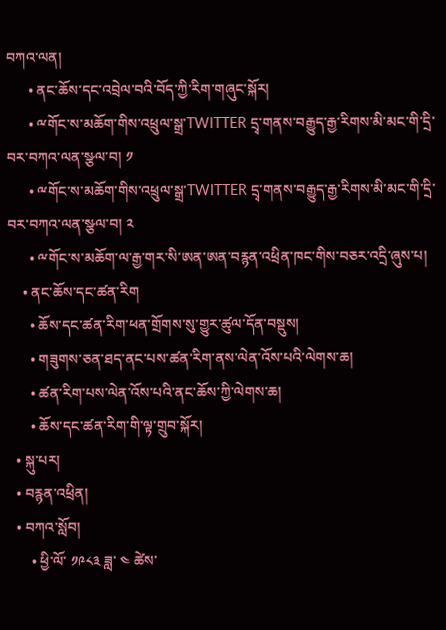བཀའ་ལན།
      • ནང་ཆོས་དང་འབྲེལ་བའི་བོད་ཀྱི་རིག་གཞུང་སྐོར།
      • ྋགོང་ས་མཆོག་གིས་འཕྲུལ་སྒྲ་TWITTER དྲྭ་གནས་བརྒྱུད་རྒྱ་རིགས་མི་མང་གི་དྲི་བར་བཀའ་ལན་སྩལ་བ། ༡
      • ྋགོང་ས་མཆོག་གིས་འཕྲུལ་སྒྲ་TWITTER དྲྭ་གནས་བརྒྱུད་རྒྱ་རིགས་མི་མང་གི་དྲི་བར་བཀའ་ལན་སྩལ་བ། ༢
      • ྋགོང་ས་མཆོག་ལ་རྒྱ་གར་སི་ཨན་ཨན་བརྙན་འཕྲིན་ཁང་གིས་བཅར་འདྲི་ཞུས་པ།
    • ནང་ཆོས་དང་ཚན་རིག
      • ཆོས་དང་ཚན་རིག་ཕན་གྲོགས་སུ་གྱུར་ཚུལ་དོན་བསྡུས།
      • གཟུགས་ཅན་ཐད་ནང་པས་ཚན་རིག་ནས་ལེན་འོས་པའི་ལེགས་ཆ།
      • ཚན་རིག་པས་ལེན་འོས་པའི་ནང་ཆོས་ཀྱི་ལེགས་ཆ།
      • ཆོས་དང་ཚན་རིག་གི་ལྟ་གྲུབ་སྐོར།
  • སྐུ་པར།
  • བརྙན་འཕྲིན།
  • བཀའ་སློབ།
      • ཕྱི་ལོ་ ༡༩༨༣ ཟླ་ ༤ ཚེས་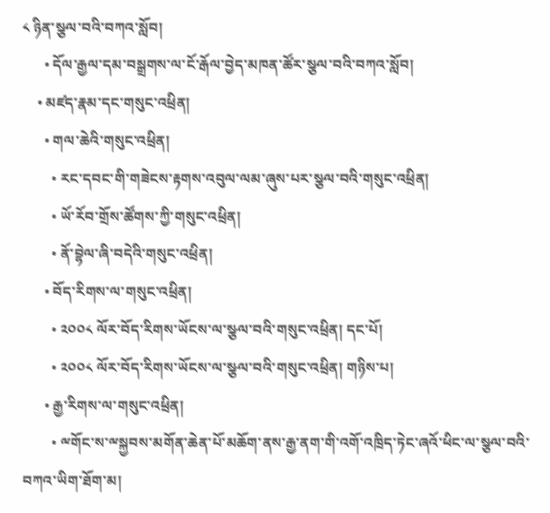༨ ཉིན་སྩལ་བའི་བཀའ་སློབ།
      • དོལ་རྒྱལ་དམ་བསྒྲགས་ལ་ངོ་རྒོལ་བྱེད་མཁན་ཚོར་སྩལ་བའི་བཀའ་སློབ།
    • མཛད་རྣམ་དང་གསུང་འཕྲིན།
      • གལ་ཆེའི་གསུང་འཕྲིན།
        • རང་དབང་གི་གཟེངས་རྟགས་འབུལ་ལམ་ཞུས་པར་སྩལ་བའི་གསུང་འཕྲིན།
        • ཡོ་རོབ་གྲོས་ཚོགས་ཀྱི་གསུང་འཕྲིན།
        • ནོ་བྷེལ་ཞི་བདེའི་གསུང་འཕྲིན།
      • བོད་རིགས་ལ་གསུང་འཕྲིན།
        • ༢༠༠༨ ལོར་བོད་རིགས་ཡོངས་ལ་སྩལ་བའི་གསུང་འཕྲིན། དང་པོ།
        • ༢༠༠༨ ལོར་བོད་རིགས་ཡོངས་ལ་སྩལ་བའི་གསུང་འཕྲིན། གཉིས་པ།
      • རྒྱ་རིགས་ལ་གསུང་འཕྲིན།
        • ྋགོང་ས་ྋསྐྱབས་མགོན་ཆེན་པོ་མཆོག་ནས་རྒྱ་ནག་གི་འགོ་འཁྲིད་ཏེང་ཞའོ་ཕིང་ལ་སྩལ་བའི་བཀའ་ཡིག་ཐོག་མ།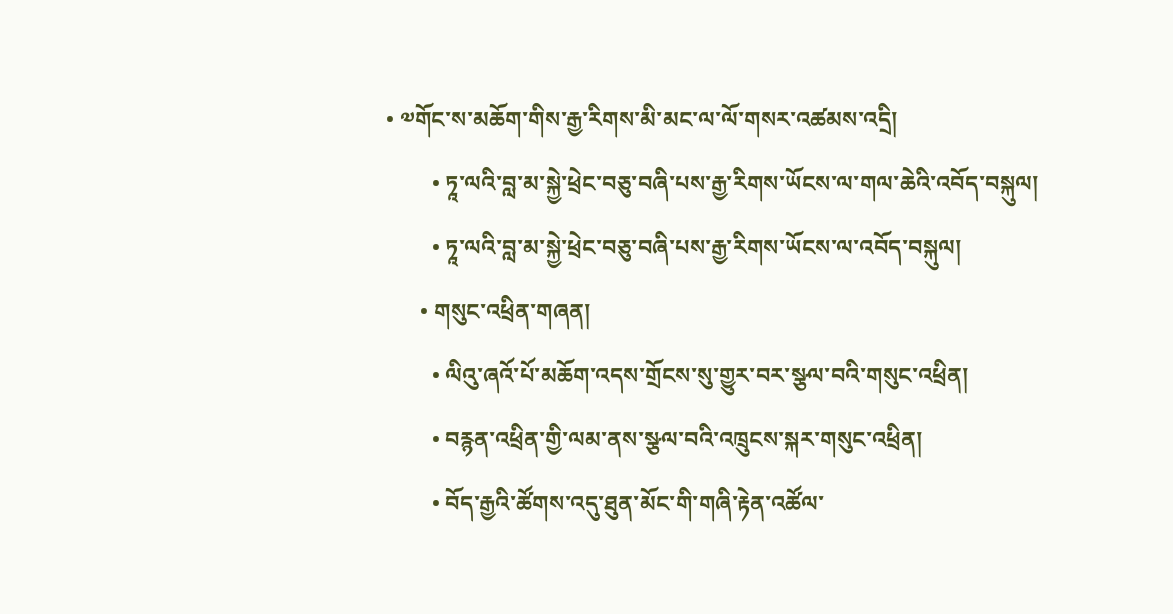• ༧གོང་ས་མཆོག་གིས་རྒྱ་རིགས་མི་མང་ལ་ལོ་གསར་འཚམས་འདྲི།
        • ཏཱ་ལའི་བླ་མ་སྐྱེ་ཕྲེང་བཅུ་བཞི་པས་རྒྱ་རིགས་ཡོངས་ལ་གལ་ཆེའི་འབོད་བསྐུལ།
        • ཏཱ་ལའི་བླ་མ་སྐྱེ་ཕྲེང་བཅུ་བཞི་པས་རྒྱ་རིགས་ཡོངས་ལ་འབོད་བསྐུལ།
      • གསུང་འཕྲིན་གཞན།
        • ལིའུ་ཞའོ་པོ་མཆོག་འདས་གྲོངས་སུ་གྱུར་བར་སྩལ་བའི་གསུང་འཕྲིན།
        • བརྙན་འཕྲིན་གྱི་ལམ་ནས་སྩལ་བའི་འཁྲུངས་སྐར་གསུང་འཕྲིན།
        • བོད་རྒྱའི་ཚོགས་འདུ་ཐུན་མོང་གི་གཞི་རྟེན་འཚོལ་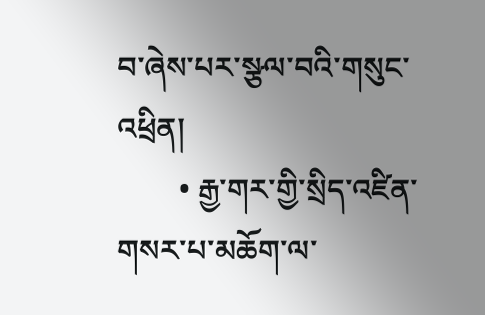བ་ཞེས་པར་སྩལ་བའི་གསུང་འཕྲིན།
        • རྒྱ་གར་གྱི་སྲིད་འཛིན་གསར་པ་མཆོག་ལ་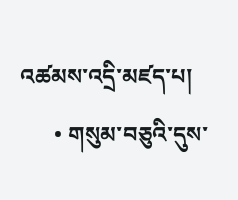འཚམས་འདྲི་མཛད་པ།
      • གསུམ་བཅུའི་དུས་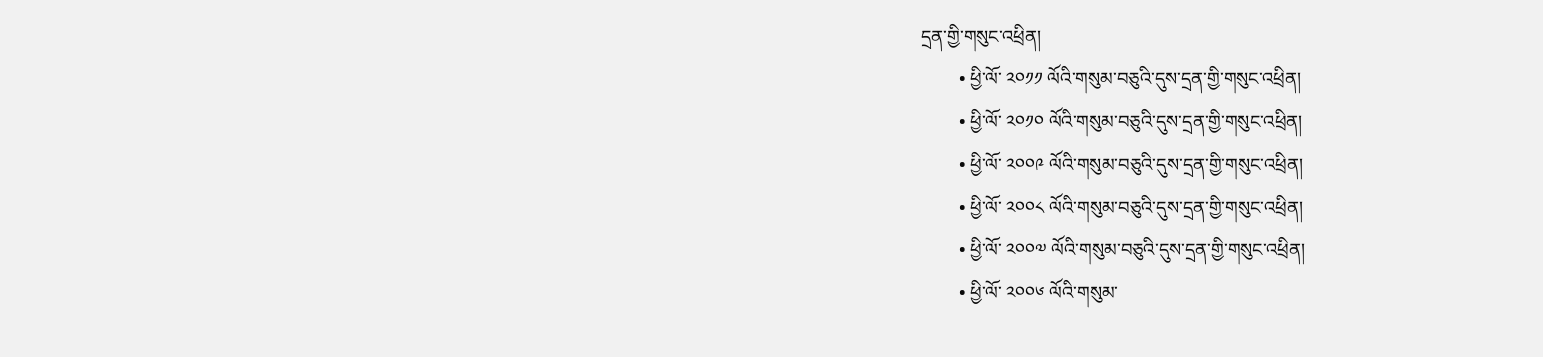དྲན་གྱི་གསུང་འཕྲིན།
        • ཕྱི་ལོ་ ༢༠༡༡ ལོའི་གསུམ་བཅུའི་དུས་དྲན་གྱི་གསུང་འཕྲིན།
        • ཕྱི་ལོ་ ༢༠༡༠ ལོའི་གསུམ་བཅུའི་དུས་དྲན་གྱི་གསུང་འཕྲིན།
        • ཕྱི་ལོ་ ༢༠༠༩ ལོའི་གསུམ་བཅུའི་དུས་དྲན་གྱི་གསུང་འཕྲིན།
        • ཕྱི་ལོ་ ༢༠༠༨ ལོའི་གསུམ་བཅུའི་དུས་དྲན་གྱི་གསུང་འཕྲིན།
        • ཕྱི་ལོ་ ༢༠༠༧ ལོའི་གསུམ་བཅུའི་དུས་དྲན་གྱི་གསུང་འཕྲིན།
        • ཕྱི་ལོ་ ༢༠༠༦ ལོའི་གསུམ་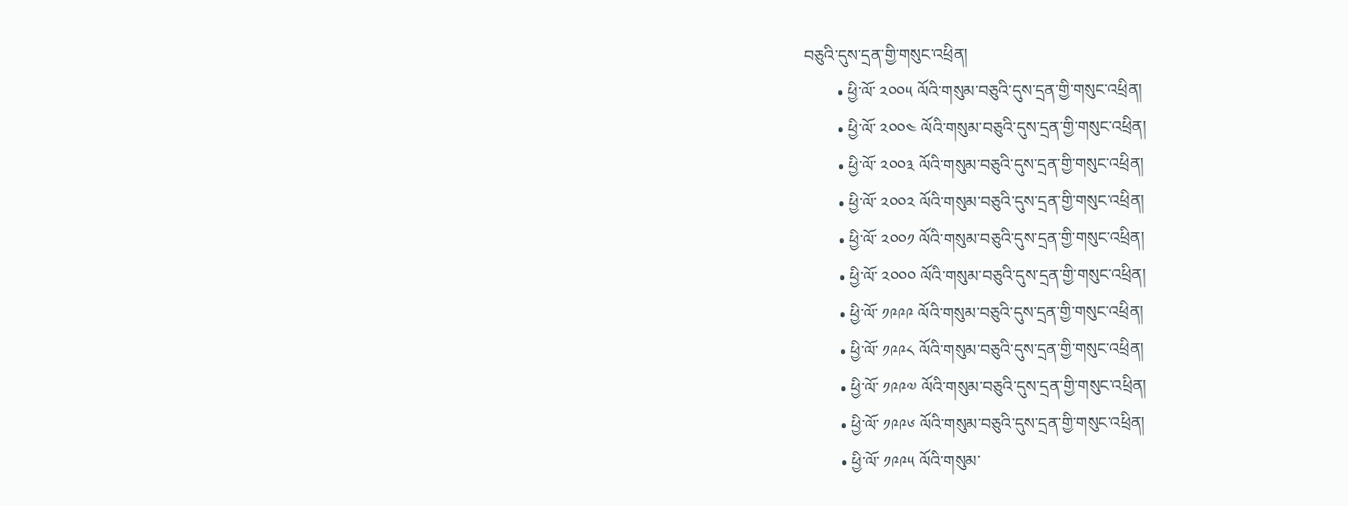བཅུའི་དུས་དྲན་གྱི་གསུང་འཕྲིན།
        • ཕྱི་ལོ་ ༢༠༠༥ ལོའི་གསུམ་བཅུའི་དུས་དྲན་གྱི་གསུང་འཕྲིན།
        • ཕྱི་ལོ་ ༢༠༠༤ ལོའི་གསུམ་བཅུའི་དུས་དྲན་གྱི་གསུང་འཕྲིན།
        • ཕྱི་ལོ་ ༢༠༠༣ ལོའི་གསུམ་བཅུའི་དུས་དྲན་གྱི་གསུང་འཕྲིན།
        • ཕྱི་ལོ་ ༢༠༠༢ ལོའི་གསུམ་བཅུའི་དུས་དྲན་གྱི་གསུང་འཕྲིན།
        • ཕྱི་ལོ་ ༢༠༠༡ ལོའི་གསུམ་བཅུའི་དུས་དྲན་གྱི་གསུང་འཕྲིན།
        • ཕྱི་ལོ་ ༢༠༠༠ ལོའི་གསུམ་བཅུའི་དུས་དྲན་གྱི་གསུང་འཕྲིན།
        • ཕྱི་ལོ་ ༡༩༩༩ ལོའི་གསུམ་བཅུའི་དུས་དྲན་གྱི་གསུང་འཕྲིན།
        • ཕྱི་ལོ་ ༡༩༩༨ ལོའི་གསུམ་བཅུའི་དུས་དྲན་གྱི་གསུང་འཕྲིན།
        • ཕྱི་ལོ་ ༡༩༩༧ ལོའི་གསུམ་བཅུའི་དུས་དྲན་གྱི་གསུང་འཕྲིན།
        • ཕྱི་ལོ་ ༡༩༩༦ ལོའི་གསུམ་བཅུའི་དུས་དྲན་གྱི་གསུང་འཕྲིན།
        • ཕྱི་ལོ་ ༡༩༩༥ ལོའི་གསུམ་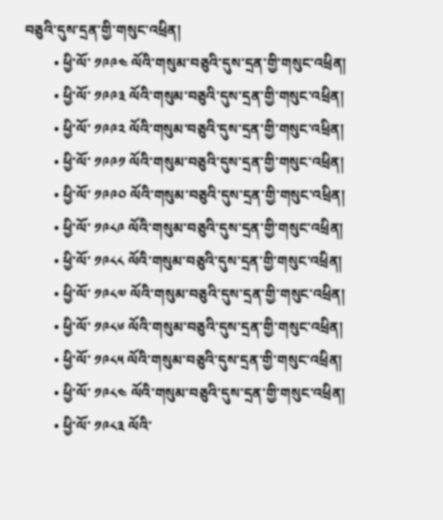བཅུའི་དུས་དྲན་གྱི་གསུང་འཕྲིན།
        • ཕྱི་ལོ་ ༡༩༩༤ ལོའི་གསུམ་བཅུའི་དུས་དྲན་གྱི་གསུང་འཕྲིན།
        • ཕྱི་ལོ་ ༡༩༩༣ ལོའི་གསུམ་བཅུའི་དུས་དྲན་གྱི་གསུང་འཕྲིན།
        • ཕྱི་ལོ་ ༡༩༩༢ ལོའི་གསུམ་བཅུའི་དུས་དྲན་གྱི་གསུང་འཕྲིན།
        • ཕྱི་ལོ་ ༡༩༩༡ ལོའི་གསུམ་བཅུའི་དུས་དྲན་གྱི་གསུང་འཕྲིན།
        • ཕྱི་ལོ་ ༡༩༩༠ ལོའི་གསུམ་བཅུའི་དུས་དྲན་གྱི་གསུང་འཕྲིན།
        • ཕྱི་ལོ་ ༡༩༨༩ ལོའི་གསུམ་བཅུའི་དུས་དྲན་གྱི་གསུང་འཕྲིན།
        • ཕྱི་ལོ་ ༡༩༨༨ ལོའི་གསུམ་བཅུའི་དུས་དྲན་གྱི་གསུང་འཕྲིན།
        • ཕྱི་ལོ་ ༡༩༨༧ ལོའི་གསུམ་བཅུའི་དུས་དྲན་གྱི་གསུང་འཕྲིན།
        • ཕྱི་ལོ་ ༡༩༨༦ ལོའི་གསུམ་བཅུའི་དུས་དྲན་གྱི་གསུང་འཕྲིན།
        • ཕྱི་ལོ་ ༡༩༨༥ ལོའི་གསུམ་བཅུའི་དུས་དྲན་གྱི་གསུང་འཕྲིན།
        • ཕྱི་ལོ་ ༡༩༨༤ ལོའི་གསུམ་བཅུའི་དུས་དྲན་གྱི་གསུང་འཕྲིན།
        • ཕྱི་ལོ་ ༡༩༨༣ ལོའི་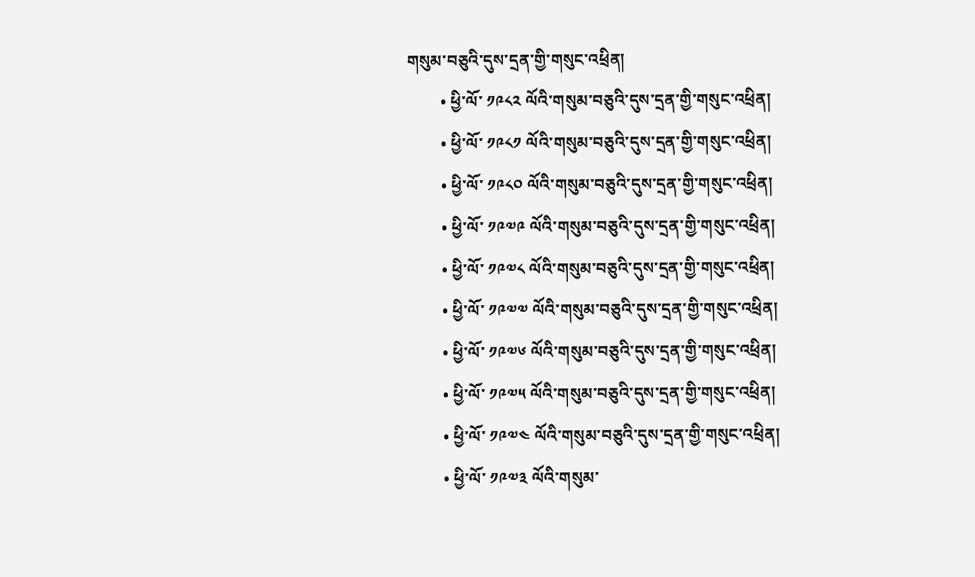གསུམ་བཅུའི་དུས་དྲན་གྱི་གསུང་འཕྲིན།
        • ཕྱི་ལོ་ ༡༩༨༢ ལོའི་གསུམ་བཅུའི་དུས་དྲན་གྱི་གསུང་འཕྲིན།
        • ཕྱི་ལོ་ ༡༩༨༡ ལོའི་གསུམ་བཅུའི་དུས་དྲན་གྱི་གསུང་འཕྲིན།
        • ཕྱི་ལོ་ ༡༩༨༠ ལོའི་གསུམ་བཅུའི་དུས་དྲན་གྱི་གསུང་འཕྲིན།
        • ཕྱི་ལོ་ ༡༩༧༩ ལོའི་གསུམ་བཅུའི་དུས་དྲན་གྱི་གསུང་འཕྲིན།
        • ཕྱི་ལོ་ ༡༩༧༨ ལོའི་གསུམ་བཅུའི་དུས་དྲན་གྱི་གསུང་འཕྲིན།
        • ཕྱི་ལོ་ ༡༩༧༧ ལོའི་གསུམ་བཅུའི་དུས་དྲན་གྱི་གསུང་འཕྲིན།
        • ཕྱི་ལོ་ ༡༩༧༦ ལོའི་གསུམ་བཅུའི་དུས་དྲན་གྱི་གསུང་འཕྲིན།
        • ཕྱི་ལོ་ ༡༩༧༥ ལོའི་གསུམ་བཅུའི་དུས་དྲན་གྱི་གསུང་འཕྲིན།
        • ཕྱི་ལོ་ ༡༩༧༤ ལོའི་གསུམ་བཅུའི་དུས་དྲན་གྱི་གསུང་འཕྲིན།
        • ཕྱི་ལོ་ ༡༩༧༣ ལོའི་གསུམ་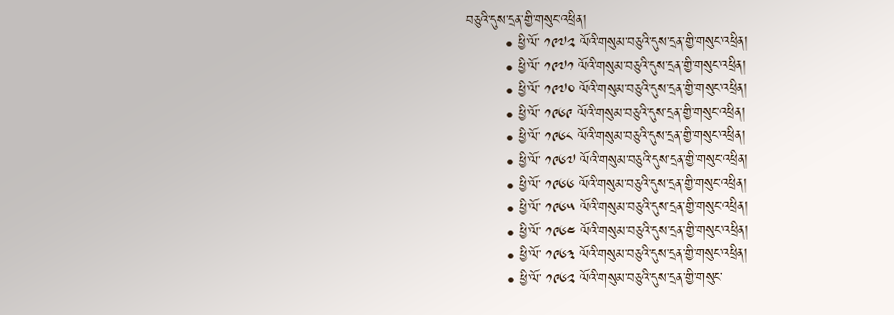བཅུའི་དུས་དྲན་གྱི་གསུང་འཕྲིན།
        • ཕྱི་ལོ་ ༡༩༧༢ ལོའི་གསུམ་བཅུའི་དུས་དྲན་གྱི་གསུང་འཕྲིན།
        • ཕྱི་ལོ་ ༡༩༧༡ ལོའི་གསུམ་བཅུའི་དུས་དྲན་གྱི་གསུང་འཕྲིན།
        • ཕྱི་ལོ་ ༡༩༧༠ ལོའི་གསུམ་བཅུའི་དུས་དྲན་གྱི་གསུང་འཕྲིན།
        • ཕྱི་ལོ་ ༡༩༦༩ ལོའི་གསུམ་བཅུའི་དུས་དྲན་གྱི་གསུང་འཕྲིན།
        • ཕྱི་ལོ་ ༡༩༦༨ ལོའི་གསུམ་བཅུའི་དུས་དྲན་གྱི་གསུང་འཕྲིན།
        • ཕྱི་ལོ་ ༡༩༦༧ ལོའི་གསུམ་བཅུའི་དུས་དྲན་གྱི་གསུང་འཕྲིན།
        • ཕྱི་ལོ་ ༡༩༦༦ ལོའི་གསུམ་བཅུའི་དུས་དྲན་གྱི་གསུང་འཕྲིན།
        • ཕྱི་ལོ་ ༡༩༦༥ ལོའི་གསུམ་བཅུའི་དུས་དྲན་གྱི་གསུང་འཕྲིན།
        • ཕྱི་ལོ་ ༡༩༦༤ ལོའི་གསུམ་བཅུའི་དུས་དྲན་གྱི་གསུང་འཕྲིན།
        • ཕྱི་ལོ་ ༡༩༦༣ ལོའི་གསུམ་བཅུའི་དུས་དྲན་གྱི་གསུང་འཕྲིན།
        • ཕྱི་ལོ་ ༡༩༦༢ ལོའི་གསུམ་བཅུའི་དུས་དྲན་གྱི་གསུང་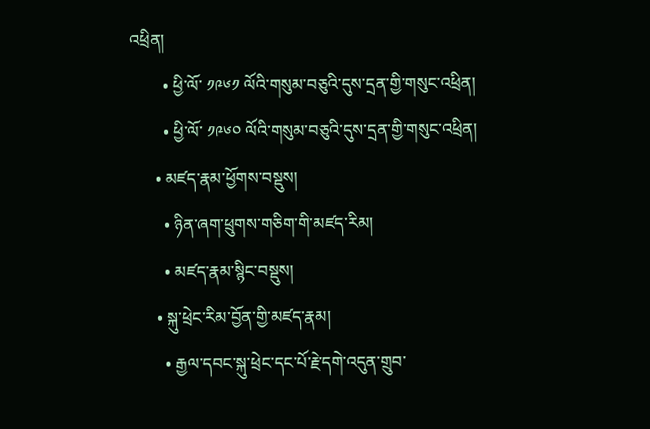འཕྲིན།
        • ཕྱི་ལོ་ ༡༩༦༡ ལོའི་གསུམ་བཅུའི་དུས་དྲན་གྱི་གསུང་འཕྲིན།
        • ཕྱི་ལོ་ ༡༩༦༠ ལོའི་གསུམ་བཅུའི་དུས་དྲན་གྱི་གསུང་འཕྲིན།
      • མཛད་རྣམ་ཕྱོགས་བསྡུས།
        • ཉིན་ཞག་ཕྲུགས་གཅིག་གི་མཛད་རིམ།
        • མཛད་རྣམ་སྙིང་བསྡུས།
      • སྐུ་ཕྲེང་རིམ་བྱོན་གྱི་མཛད་རྣམ།
        • རྒྱལ་དབང་སྐུ་ཕྲེང་དང་པོ་རྗེ་དགེ་འདུན་གྲུབ་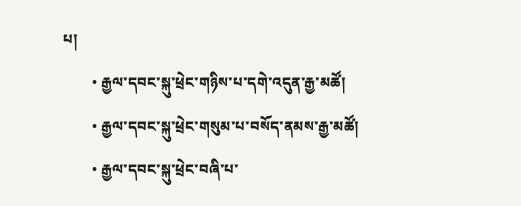པ།
        • རྒྱལ་དབང་སྐུ་ཕྲེང་གཉིས་པ་དགེ་འདུན་རྒྱ་མཚོ།
        • རྒྱལ་དབང་སྐུ་ཕྲེང་གསུམ་པ་བསོད་ནམས་རྒྱ་མཚོ།
        • རྒྱལ་དབང་སྐུ་ཕྲེང་བཞི་པ་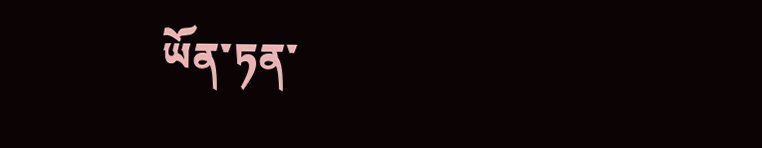ཡོན་ཏན་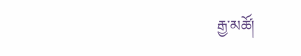རྒྱ་མཚོ།